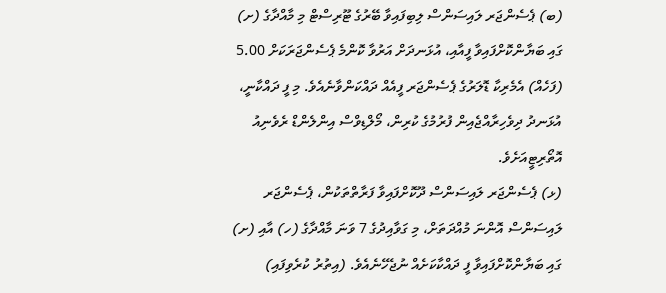(ބ) ޕެސެންޖަރ ލައިސަންސް ލިބިފައިވާ ބޭރުގެ ޓޫރިސްޓް މި މާއްދާގެ (ށ) ގައި ބަޔާންކޮށްފައިވާ ފީއާއި، އުޅަނދަށް އަރުވާ ކޮންމެ ޕެސެންޖަރަކަށް 5.00 (ފަހެއް) އެމެރިކާ ޑޮލަރުގެ ޕެސެންޖަރ ފީއެއް ދައްކަންވާނެއެވެ. މި ފީ ދައްކާނީ، އުޅަނދު ދިވެހިރާއްޖެއިން ފުރުމުގެ ކުރިން، މޯލްޑިވްސް އިންލެންޑް ރެވެނިއު އޮތޯރިޓީއަށެވެ.
(ޅ) ޕެސެންޖަރ ލައިސަންސް ދޫކޮށްފައިވާ ފަރާތްތަކުން، ޕެސެންޖަރ ލައިސަންސް އޮންނަ މުއްދަތަށް، މި ގަވާއިދުގެ 7 ވަނަ މާއްދާގެ (ހ) އާއި (ށ) ގައި ބަޔާންކޮށްފައިވާ ފީ ދައްކާކަށެއް ނުޖެހޭނެއެވެ. (އިތުރު ކުރެވިފައި)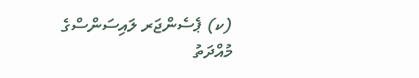(ކ) ޕެސެންޖަރ ލައިސަންސްގެ މުއްދަތު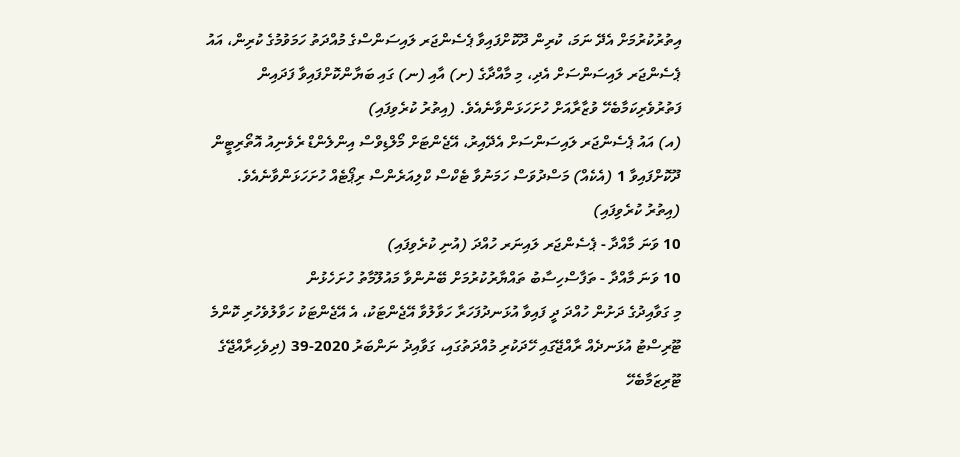އިތުރުކުރުމަށް އެދޭ ނަމަ، ކުރިން ދޫކޮށްފައިވާ ޕެސެންޖަރ ލައިސަންސްގެ މުއްދަތު ހަމަވުމުގެ ކުރިން، އައު ޕެސެންޖަރ ލައިސަންސަށް އެދި، މި މާއްދާގެ (ށ) އާއި (ނ) ގައި ބަޔާންކޮށްފައިވާ ފަދައިން ފަތުރުވެރިކަމާބެހޭ ވުޒާރާއަށް ހުށަހަޅަންވާނެއެވެ. (އިތުރު ކުރެވިފައި)
(އ) އައު ޕެސެންޖަރ ލައިސަންސަށް އެދޭއިރު، އޭޖެންޓަށް މޯލްޑިވްސް އިންލެންޑް ރެވެނިއު އޮތޯރިޓީން ދޫކޮށްފައިވާ 1 (އެކެއް) މަސްދުވަސް ހަމަނުވާ ޓެކްސް ކްލިއަރެންސް ރިޕޯޓެއް ހުށަހަޅަންވާނެއެވެ. (އިތުރު ކުރެވިފައި)
10 ވަނަ މާއްދާ - ޕެސެންޖަރ ލައިނަރ ހުއްދަ (އުނި ކުރެވިފައި)
10 ވަނަ މާއްދާ - ތަފާސްހިސާބު ތައްޔާރުކުރުމަށް ބޭނުންވާ މައުލޫމާތު ހުށަހެޅުން
މި ގަވާއިދުގެ ދަށުން ހުއްދަ ދީ ފައިވާ އުޅަނދުފަހަރާ ހަވާލުވާ އޭޖެންޓަކު، އެ އޭޖެންޓަކު ހަވާލުވެހުރި ކޮންމެ ޓޫރިސްޓު އުޅަނދެއް ރާއްޖޭގައި ހޭދަކުރި މުއްދަތުގައި، ގަވާއިދު ނަންބަރު 2020-39 (ދިވެހިރާއްޖޭގެ ޓޫރިޒަމާބެހޭ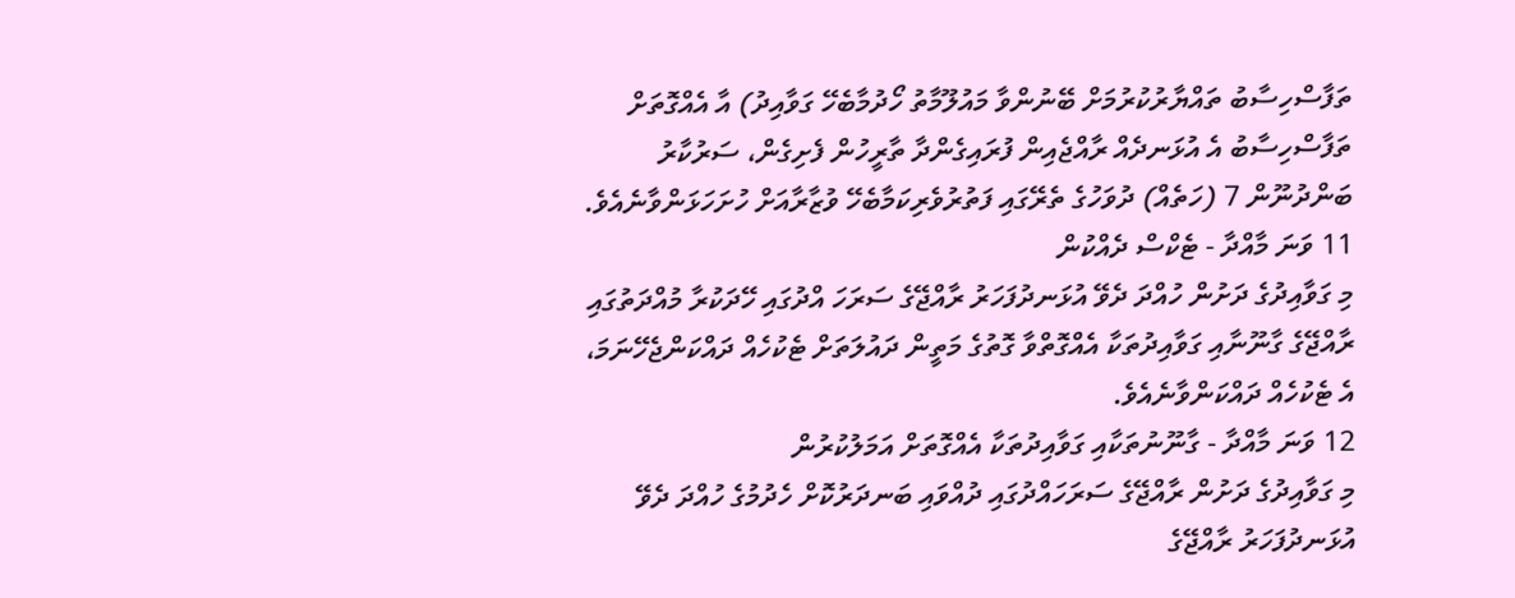ތަފާސްހިސާބު ތައްޔާރުކުރުމަށް ބޭނުންވާ މައުލޫމާތު ހޯދުމާބެހޭ ގަވާއިދު) އާ އެއްގޮތަށް ތަފާސްހިސާބު އެ އުޅަނދެއް ރާއްޖެއިން ފުރައިގެންދާ ތާރީހުން ފެށިގެން، ސަރުކާރު ބަންދުނޫން 7 (ހަތެއް) ދުވަހުގެ ތެރޭގައި ފަތުރުވެރިކަމާބެހޭ ވުޒާރާއަށް ހުށަހަޅަންވާނެއެވެ.
11 ވަނަ މާއްދާ - ޓެކްސް ދެއްކުން
މި ގަވާއިދުގެ ދަށުން ހުއްދަ ދެވޭ އުޅަނދުފަހަރު ރާއްޖޭގެ ސަރަހަ އްދުގައި ހޭދަކުރާ މުއްދަތުގައި ރާއްޖޭގެ ގާނޫނާއި ގަވާއިދުތަކާ އެއްގޮތްވާ ގޮތުގެ މަތީން ދައުލަތަށް ޓެކުހެއް ދައްކަންޖެހޭނަމަ، އެ ޓެކުހެއް ދައްކަންވާނެއެވެ.
12 ވަނަ މާއްދާ - ގާނޫނުތަކާއި ގަވާއިދުތަކާ އެއްގޮތަށް އަމަލުކުރުން
މި ގަވާއިދުގެ ދަށުން ރާއްޖޭގެ ސަރަހައްދުގައި ދުއްވައި ބަނދަރުކޮށް ހެދުމުގެ ހުއްދަ ދެވޭ އުޅަނދުފަހަރު ރާއްޖޭގެ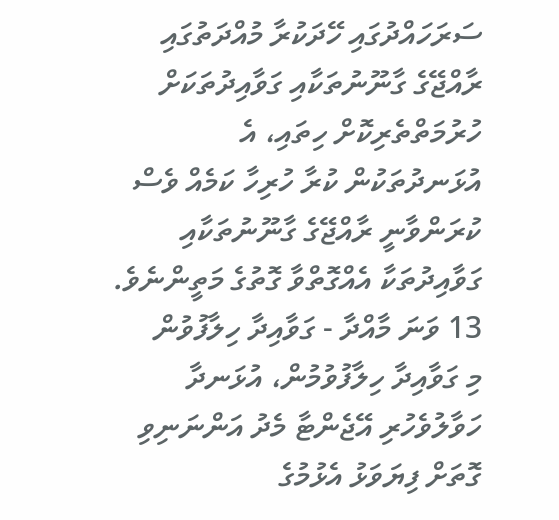ސަރަހައްދުގައި ހޭދަކުރާ މުއްދަތުގައި ރާއްޖޭގެ ގާނޫނުތަކާއި ގަވާއިދުތަކަށް ހުރުމަތްތެރިކޮށް ހިތައި، އެ އުޅަނދުތަކުން ކުރާ ހުރިހާ ކަމެއް ވެސް ކުރަންވާނީ ރާއްޖޭގެ ގާނޫނުތަކާއި ގަވާއިދުތަކާ އެއްގޮތްވާ ގޮތުގެ މަތީންނެވެ.
13 ވަނަ މާއްދާ - ގަވާއިދާ ހިލާފުވުން
މި ގަވާއިދާ ހިލާފުވުމުން، އުޅަނދާ ހަވާލުވެހުރި އޭޖެންޓާ މެދު އަންނަނިވި ގޮތަށް ފިޔަވަޅު އެޅުމުގެ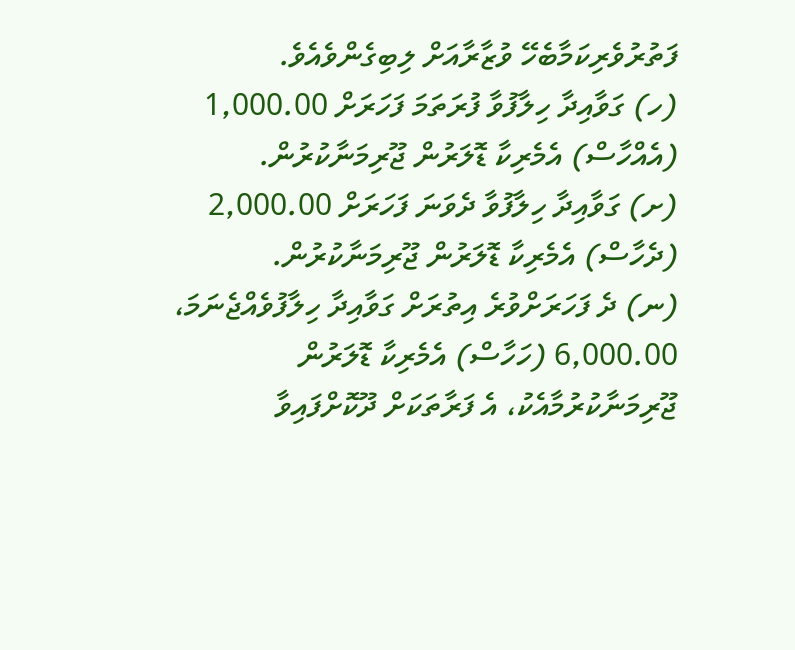ފަތުރުވެރިކަމާބެހޭ ވުޒާރާއަށް ލިބިގެންވެއެވެ.
(ހ) ގަވާއިދާ ހިލާފުވާ ފުރަތަމަ ފަހަރަށް 1,000.00 (އެއްހާސް) އެމެރިކާ ޑޮލަރުން ޖޫރިމަނާކުރުން.
(ށ) ގަވާއިދާ ހިލާފުވާ ދެވަނަ ފަހަރަށް 2,000.00 (ދެހާސް) އެމެރިކާ ޑޮލަރުން ޖޫރިމަނާކުރުން.
(ނ) ދެ ފަހަރަށްވުރެ އިތުރަށް ގަވާއިދާ ހިލާފުވެއްޖެނަމަ، 6,000.00 (ހަހާސް) އެމެރިކާ ޑޮލަރުން ޖޫރިމަނާކުރުމާއެކު، އެ ފަރާތަކަށް ދޫކޮށްފައިވާ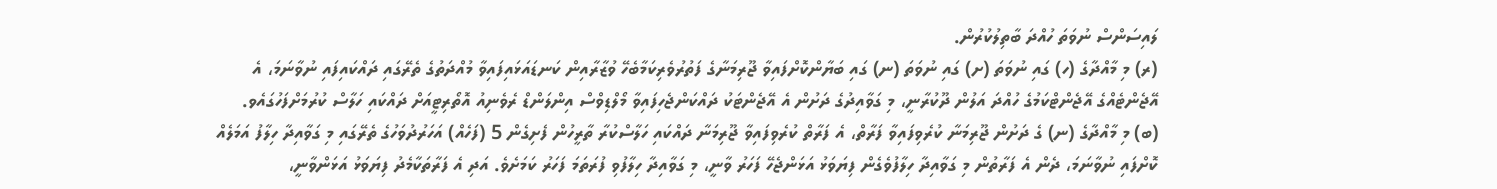ލައިސަންސް ނުވަތަ ހުއްދަ ބާތިލުކުރުން.
(ރ) މި މާއްދާގެ (ހ) ގައި ނުވަތަ (ށ) ގައި ނުވަތަ (ނ) ގައި ބަޔާންކޮށްފައިވާ ޖޫރިމަނާގެ ފަތުރުވެރިކަމާބެހޭ ވުޒާރާއިން ކަނޑައަޅައިފައިވާ މުއްދަތުގެ ތެރޭގައި ދައްކައިފައި ނުވާނަމަ، އެ އޭޖެންޓެއްގެ އޭޖެންޓްކަމުގެ ހުއްދަ އަލުން ދޫކުރާނީ، މި ގަވާއިދުގެ ދަށުން އެ އޭޖެންޓަކު ދައްކަންޖެހިފައިވާ މޯލްޑިވްސް އިންލަންޑް ރެވެނިއު އޮތޯރިޓީއަށް ދައްކައި ހަލާސް ކުރުމަށްފަހުގައެވ.
(ބ) މި މާއްދާގެ (ނ) ގެ ދަށުން ޖޫރިމަނާ ކުރެވިފައިވާ ފަރާތް، އެ ފަރާތް ކުރެވިފައިވާ ޖޫރިމަނާ ދައްކައި ހަލާސްކުރާ ތާރީހުން ފެށިގެން 5 (ފަހެއް) އަހަރުދުވަހުގެ ތެރޭގައި މި ގަވާއިދާ ހިލާފު އަމަލެއް ކޮށްފައި ނުވާނަމަ، ދެން އެ ފަރާތުން މި ގަވާއިދާ ހިލާފުވެގެން ފިޔަވަޅު އަޅަންޖެހޭ ފަހަރު ވާނީ، މި ގަވާއިދާ ހިލާފުވި ފުރަތަމަ ފަހަރު ކަމަށެވެ. އަދި އެ ފަރާތަކާމެދު ފިޔަވަޅު އަޅަންވާނީ،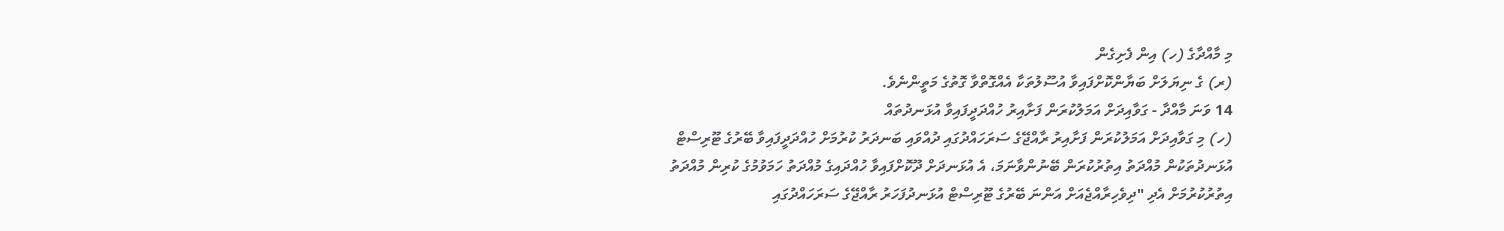މި މާއްދާގެ (ހ) އިން ފެށިގެން
(ރ) ގެ ނިޔަލަށް ބަޔާންކޮށްފައިވާ އުސޫލުތަކާ އެއްގޮތްވާ ގޮތުގެ މަތީންނެވެ.
14 ވަނަ މާއްދާ - ގަވާއިދަށް އަމަލުކުރަން ފަށާއިރު ހުއްދަދީފައިވާ އުޅަނދުތައް
(ހ) މި ގަވާއިދަށް އަމަލުކުރަން ފަށާއިރު ރާއްޖޭގެ ސަރަހައްދުގައި ދުއްވައި ބަނދަރު ކުރުމަށް ހުއްދަދީފައިވާ ބޭރުގެ ޓޫރިސްޓް އުޅަނދުތަކުން މުއްދަތު އިތުރުކުރަން ބޭނުންވާނަމަ، އެ އުޅަނދަށް ދޫކޮށްފައިވާ ހުއްދައިގެ މުއްދަތު ހަމަވުމުގެ ކުރިން މުއްދަތު އިތުރުކުރުމަށް އެދި "ދިވެހިރާއްޖެއަށް އަންނަ ބޭރުގެ ޓޫރިސްޓް އުޅަނދުފަހަރު ރާއްޖޭގެ ސަރަހައްދުގައި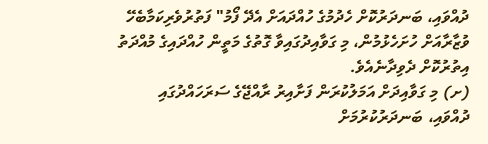ދުއްވައި، ބަނދަރުކޮށް ހެދުމުގެ ހުއްދައަށް އެދޭ ފޯމު" ފަތުރުވެރިކަމާބެހޭ ވުޒާރާއަށް ހުށަހެޅުމުން، މި ގަވާއިދުގައިވާ ގޮތުގެ މަތީން ހުއްދައިގެ މުއްދަތު އިތުރުކޮށް ދެވިދާނެއެވެ.
(ށ) މި ގަވާއިދަށް އަމަލުކުރަން ފަށާއިރު ރާއްޖޭގެ ސަރަހައްދުގައި ދުއްވައި، ބަނދަރުކުރުމަށް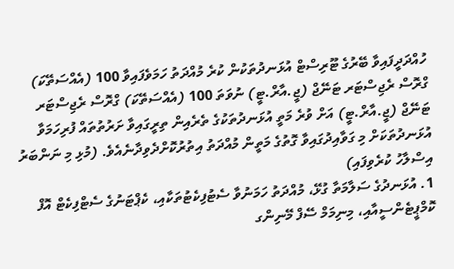ހުއްދަދީފައިވާ ބޭރުގެ ޓޫރިސްޓް އުޅަނދުތަކުން ކުރެ މުއްދަތު ހަމަވެފައިވާ 100 (އެއްސަތޭކަ) ގްރޮސް ރެޖިސްޓަރ ޓަނޭޖް (ޖީ.އާރް.ޓީ) ނުވަތަ 100 (އެއްސަތޭކަ) ގްރޮސް ރެޖިސްޓަރ ޓަނޭޖް (ޖީ.އާރް.ޓީ) އަށް ވުރެ މަތީ އުޅަނދުތަކުގެ ތެރެއިން ތިރީގައިވާ ށަރުތުތައް ފުރިހަމަވާ އުޅަނދުތަކަށް މި ގަވާއިދުގައިވާ ގޮތުގެ މަތީން މުއްދަތު އިތުރުކޮށްދެވިދާނެއެވެ. (މުޅި މި ނަންބަރު އިސްލާހު ކުރެވިފައި)
1. އުޅަނދުގެ ސަލާމަތާ ގުޅޭ، މުއްދަތު ހަމަނުވާ ސެޓުފިކެޓުތަކާއި، ކެޕްޓަނުގެ ސެޓްފިކެޓް އޮފް ކޮމްޕީޓެންސީއާއި، މިނިމަމް ސޭފް މޭނިންގ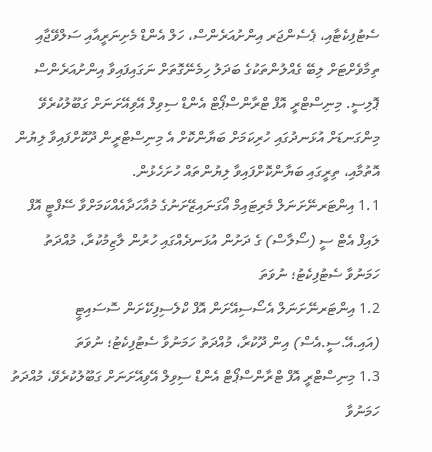ސެޓުފިކެޓާއި، ޕެސެންޖަރ އިންށުއަރެންސް، ހަލް އެންޑް މެށިނަރީއާއި ސަލްވޭޖާއި ތިމާވެށްޓަށް ލިބޭ ގެއްލުންތަކުގެ ބަދަލު ހިމެނޭގޮތަށް ނަގައިފައިވާ އިންށުއަރެންސް ޕޮލިސީ. މިނިސްޓްރީ އޮފް ޓްރާންސްޕޯޓް އެންޑް ސިވިލް އޭވިއޭށަނަށް ގަބޫލުކުރެވޭ މިންގަނޑަށް އުޅަނދުގައި ހުރިކަމަށް ބަޔާންކޮށް އެ މިނިސްޓްރީން ދޫކޮށްފައިވާ ލިޔުން އޮތުމާއި، ތިރީގައި ބަޔާންކޮށްފައިވާ ލިޔުންތައް ހުށަހެޅުން.
1.1 އިންޓަރނޭށަނަލް މެރިޓައިމް އޯގަނައިޒޭށަނުގެ މުއާހަދާއެއްކަމަށްވާ ސޭފްޓީ އޮފް ލައިފް އެޓް ސީ (ސޯލާސް) ގެ ދަށުން އުޅަނދެއްގައި ހުރުން ލާޒިމުކުރާ، މުއްދަތު ހަމަނުވާ ސެޓުފިކެޓު؛ ނުވަތަ
1.2 އިންޓަރނޭށަނަލް އެސޯސިއޭށަން އޮފް ކްލެސިފިކޭށަން ސޮސައިޓީ (އައި.އޭ.ސީ.އެސް) އިން ދޫކުރާ، މުއްދަތު ހަމަނުވާ ސެޓުފިކެޓު؛ ނުވަތަ
1.3 މިނިސްޓްރީ އޮފް ޓްރާންސްޕޯޓް އެންޑް ސިވިލް އޭވިއޭށަނަށް ގަބޫލުކުރެވޭ، މުއްދަތު ހަމަނުވާ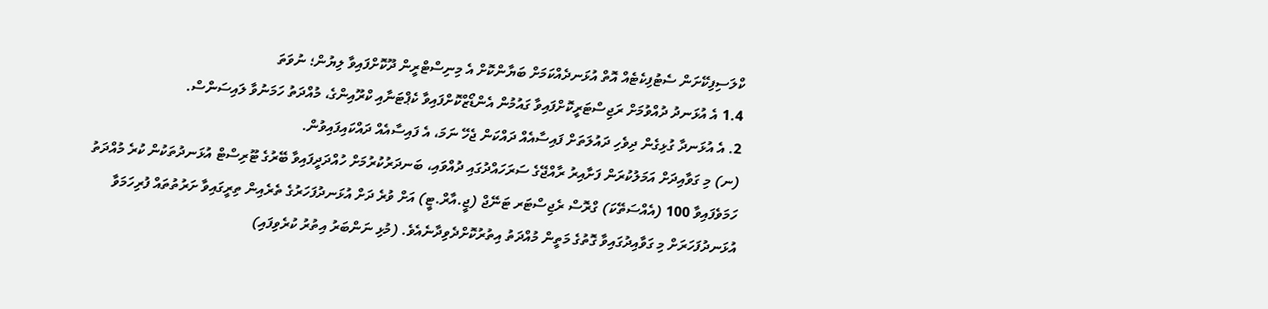ކްލަސިފިކޭށަން ސެޓުފިކެޓެއް އޮތް އުޅަނދެއްކަމަށް ބަޔާންކޮށް އެ މިނިސްޓްރީން ދޫކޮށްފައިވާ ލިޔުން؛ ނުވަތަ
1.4 އެ އުޅަނދު ދުއްވުމަށް ރަޖިސްޓަރީކޮށްފައިވާ ގައުމުން އެންޑޯޒްކޮށްފައިވާ ކެޕްޓަނާއި ކްރޫއިންގެ، މުއްދަތު ހަމަނުވާ ލައިސަންސް.
2. އެ އުޅަނދާ ގުޅިގެން ދިވެހި ދައުލަތަށް ފައިސާއެއް ދައްކަން ޖެހޭ ނަމަ، އެ ފައިސާއެއް ދައްކައިފައިވުން.
(ނ) މި ގަވާއިދަށް އަމަލުކުރަން ފަށާއިރު ރާއްޖޭގެ ސަރަހައްދުގައި ދުއްވައި، ބަނދަރުކުރުމަށް ހުއްދަދީފައިވާ ބޭރުގެ ޓޫރިސްޓް އުޅަނދުތަކުން ކުރެ މުއްދަތު ހަމަވެފައިވާ 100 (އެއްސަތޭކަ) ގްރޮސް ރެޖިސްޓަރ ޓަނޭޖް (ޖީ.އާރް.ޓީ) އަށް ވުރެ ދަށް އުޅަނދުފަހަރުގެ ތެރެއިން ތިރީގައިވާ ށަރުތުތައް ފުރިހަމަވާ އުޅަނދުފަހަރަށް މި ގަވާއިދުގައިވާ ގޮތުގެ މަތީން މުއްދަތު އިތުރުކޮށްދެވިދާނެއެވެ. (މުޅި ނަންބަރު އިތުރު ކުރެވިފައި)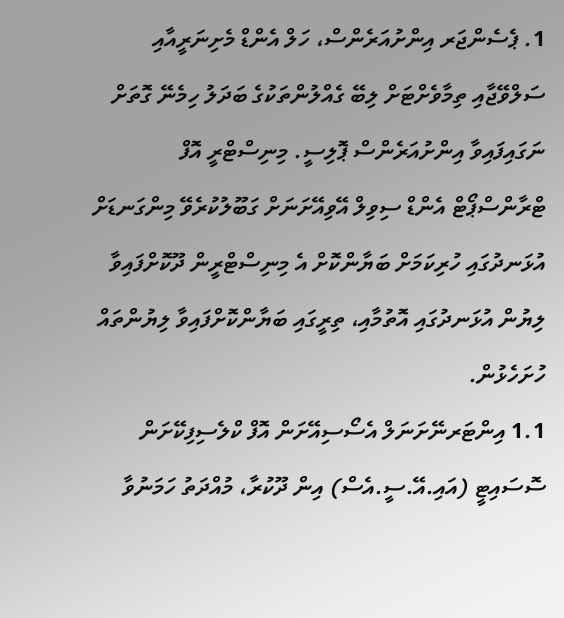1. ޕެސެންޖަރ އިންށުއަރެންސް، ހަލް އެންޑް މެށިނަރީއާއި ސަލްވޭޖާއި ތިމާވެށްޓަށް ލިބޭ ގެއްލުންތަކުގެ ބަދަލު ހިމެނޭ ގޮތަށް ނަގައިފައިވާ އިންށުއަރެންސް ޕޮލިސީ. މިނިސްޓްރީ އޮފް ޓްރާންސްޕޯޓް އެންޑް ސިވިލް އޭވިއޭށަނަށް ގަބޫލުކުރެވޭ މިންގަނޑަށް އުޅަނދުގައި ހުރިކަމަށް ބަޔާންކޮށް އެ މިނިސްޓްރީން ދޫކޮށްފައިވާ ލިޔުން އުޅަނދުގައި އޮތުމާއި، ތިރީގައި ބަޔާންކޮށްފައިވާ ލިޔުންތައް ހުށަހެޅުން.
1.1 އިންޓަރނޭށަނަލް އެސޯސިއޭށަން އޮފް ކްލެސިފިކޭށަން ސޮސައިޓީ (އައި.އޭ.ސީ.އެސް) އިން ދޫކުރާ، މުއްދަތު ހަމަނުވާ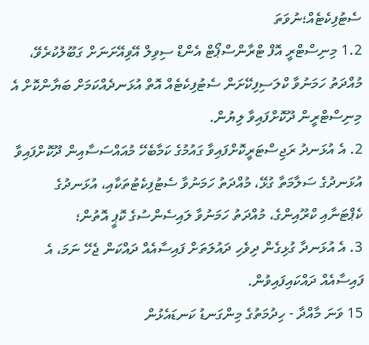ސެޓުފިކެޓެއް؛ނުވަތަ
1.2 މިނިސްޓްރީ އޮފް ޓްރާންސްޕޯޓް އެންޑް ސިވިލް އޭވިއޭށަނަށް ގަބޫލުކުރެވޭ، މުއްދަތު ހަމަނުވާ ކްލަސިފިކޭށަން ސެޓުފިކެޓެއް އޮތް އުޅަނދެއްކަމަށް ބަޔާންކޮށް އެ މިނިސްޓްރީން ދޫކޮށްފައިވާ ލިޔުން.
2. އެ އުޅަނދު ރަޖިސްޓަރީކޮށްފައިވާ ގައުމުގެ ކަމާބެހޭ މުއައްސަސާއިން ދޫކޮށްފައިވާ އުޅަނދުގެ ސަލާމަތާ ގުޅޭ، މުއްދަތު ހަމަނުވާ ސެޓުފިކެޓުތަކާއި، އުޅަނދުގެ ކެޕްޓަނާއި ކްރޫއިންގެ، މުއްދަތު ހަމަނުވާ ލައިސެންސުގެ ކޮޕީ އޮތުން؛
3. އެ އުޅަނދާ ގުޅިގެން ދިވެހި ދައުލަތަށް ފައިސާއެއް ދައްކަން ޖެހޭ ނަމަ، އެ ފައިސާއެއް ދައްކައިފައިވުން.
15 ވަނަ މާއްދާ - ހިދުމަތުގެ މިންގަނޑު ކަނޑައެޅުން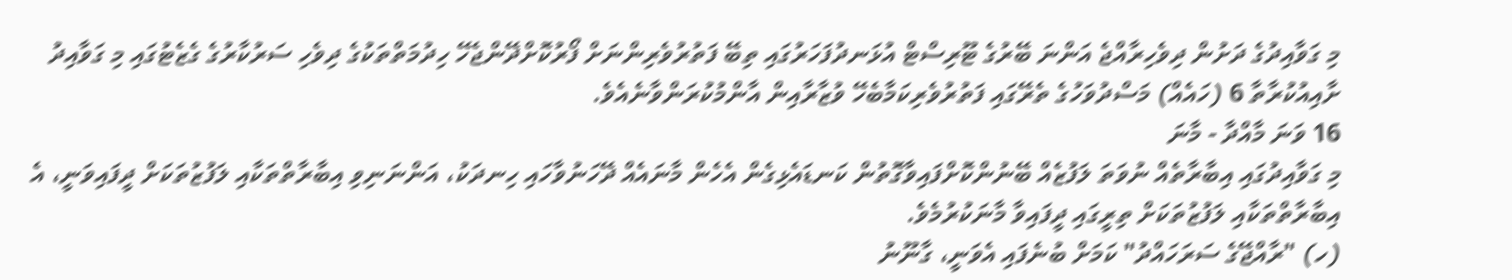މި ގަވާއިދުގެ ދަށުން ދިވެހިރާއްޖެ އަންނަ ބޭރުގެ ޓޫރިސްޓް އުޅަނދުފަހަރުގައި ތިބޭ ފަތުރުވެރިންނަށް ފޯރުކޮށްދޭންޖެހޭ ހިދުމަތްތަކުގެ ދިވެހި ސަރުކާރުގެ ގެޒެޓުގައި މި ގަވާއިދު ށާއިއުކުރާތާ 6 (ހައެއް) މަސްދުވަހުގެ ތެރޭގައި ފަތުރުވެރިކަމާބެހޭ ވުޒާރާއިން އާންމުކުރަންވާނެއެވެ.
16 ވަނަ މާއްދާ - މާނަ
މި ގަވާއިދުގައި އިބާރާތެއް ނުވަތަ ލަފުޒެއް ބޭނުންކޮށްފައިވާގޮތުން ކަނޑައެޅިގެން އެހެން މާނައެއް ދޭހަނުވާހައި ހިނދަކު، އަންނަނިވި އިބާރާތްތަކާއި ލަފުޒުތަކަށް ދީފައިވަނީ، އެ އިބާރާތްތަކާއި ލަފުޒުތަކަށް ތިރީގައި ދީފައިވާ މާނަކުރުމެވެ.
(ހ) "ރާއްޖޭގެ ސަރަހައްދު" ކަމަށް ބުނެފައި އެވަނީ، ގާނޫނު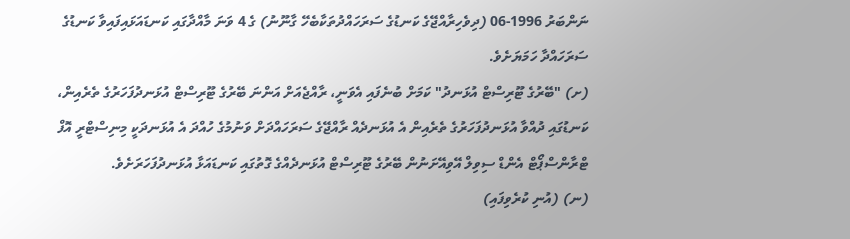ނަންބަރު 1996-06 (ދިވެހިރާއްޖޭގެ ކަނޑުގެ ސަރަހައްދުތަކާބެހޭ ގާނޫނު) ގެ 4 ވަނަ މާއްދާގައި ކަނޑައަޅައިފައިވާ ކަނޑުގެ ސަރަހައްދާ ހަމަޔަށެވެ.
(ށ) "ބޭރުގެ ޓޫރިސްޓް އުޅަނދު" ކަމަށް ބުނެފައި އެވަނީ، ރާއްޖެއަށް އަންނަ ބޭރުގެ ޓޫރިސްޓް އުޅަނދުފަހަރުގެ ތެރެއިން، ކަނޑުގައި ދުއްވާ އުޅަނދުފަހަރުގެ ތެރެއިން އެ އުޅަނދެއް ރާއްޖޭގެ ސަރަހައްދަށް ވަނުމުގެ ހުއްދަ އެ އުޅަނދަކީ މިނިސްޓްރީ އޮފް ޓްރާންސްޕޯޓް އެންޑް ސިވިލް އޭވިއޭށަނުން ބޭރުގެ ޓޫރިސްޓް އުޅަނދެއްގެ ގޮތުގައި ކަނޑައަޅާ އުޅަނދުފަހަރަށެވެ.
(ނ) (އުނި ކުރެވިފައި)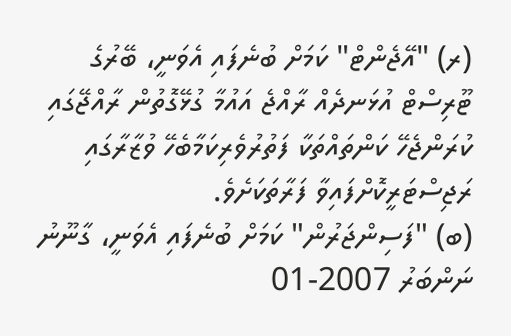(ރ) "އޭޖެންޓް" ކަމަށް ބުނެފައި އެވަނީ، ބޭރުގެ ޓޫރިސްޓް އުޅަނދެއް ރާއްޖެ އައުމާ ގުޅޭގޮތުން ރާއްޖޭގައި ކުރަންޖެހޭ ކަންތައްތަކާ ފަތުރުވެރިކަމާބެހޭ ވުޒާރާގައި ރަޖިސްޓަރީކޮށްފައިވާ ފަރާތަކަށެވެ.
(ބ) "ފަސިންޖަރުން" ކަމަށް ބުނެފައި އެވަނީ، ގާނޫނު ނަންބަރު 2007-01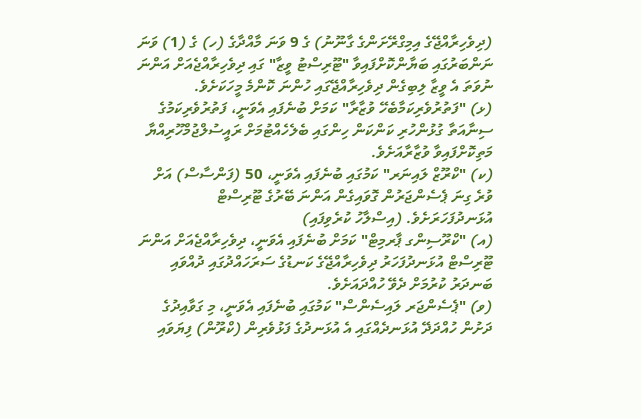(ދިވެހިރާއްޖޭގެ އިމިގްރޭށަންގެ ގާނޫނު) ގެ 9 ވަނަ މާއްދާގެ (ހ) ގެ (1) ވަނަ ނަންބަރުގައި ބަޔާންކޮށްފައިވާ "ޓޫރިސްޓު ވީޒާ" ގައި ދިވެހިރާއްޖެއަށް އަންނަ ނުވަތަ އެ ވީޒާ ލިބިގެން ދިވެހިރާއްޖޭގައި ހުންނަ ކޮންމެ މީހަކަށެވެ.
(ޅ) "ފަތުރުވެރިކަމާބެހޭ ވުޒާރާ" ކަމަށް ބުނެފައި އެވަނީ، ފަތުރުވެރިކަމުގެ ސިނާއަތާ ގުޅުންހުރި ކަންކަން ހިންގައި ބެލެހެއްޓުމަށް ރައީސުލްޖުމްހޫރިއްޔާ މަތިކޮށްފައިވާ ވުޒާރާއަށެވެ.
(ކ) "ކްރޫޒް ލައިނަރ" ކަމުގައި ބުނެފައި އެވަނީ، 50 (ފަންސާސް) އަށް ވުރެ ގިނަ ޕެސެންޖަރުން ގޮވައިގެން އަންނަ ބޭރުގެ ޓޫރިސްޓް އުޅަނދުފަހަރަށެވެ. (އިސްލާހު ކުރެވިފައި)
(އ) "ކްރޫސިންގ ޕާރމިޓް" ކަމަށް ބުނެފައި އެވަނީ، ދިވެހިރާއްޖެއަށް އަންނަ ޓޫރިސްޓް އުޅަނދުފަހަރު ދިވެހިރާއްޖޭގެ ކަނޑުގެ ސަރަހައްދުގައި ދުއްވައި ބަނދަރު ކުރުމަށް ދެވޭ ހުއްދައަށެވެ.
(ވ) "ޕެސެންޖަރ ލައިސެންސް" ކަމުގައި ބުނެފައި އެވަނީ، މި ގަވާއިދުގެ ދަށުން ހުއްދަދޭ އުޅަނދެއްގައި އެ އުޅަނދުގެ ފަޅުވެރިން (ކްރޫން) ފިޔަވައި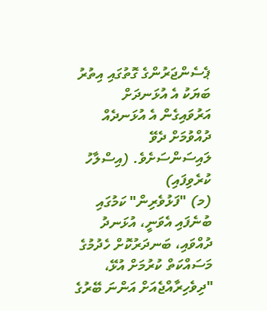ޕެސެންޖަރުންގެ ގޮތުގައި އިތުރު ބަޔަކު އެ އުޅަނދަށް އަރުވައިގެން އެ އުޅަނދެއް ދުއްވުމަށް ދެވޭ ލައިސަންސަށެވެ. (އިސްލާހު ކުރެވިފައި)
(މ) "ފަޅުވެރިން" ކަމުގައި ބުނެފައި އެވަނީ، އުޅަނދު ދުއްވައި، ބަނދަރުކޮށް ހެދުމުގެ މަސައްކަތް ކުރުމަށް އުޅޭ، "ދިވެހިރާއްޖެއަށް އަންނަ ބޭރުގެ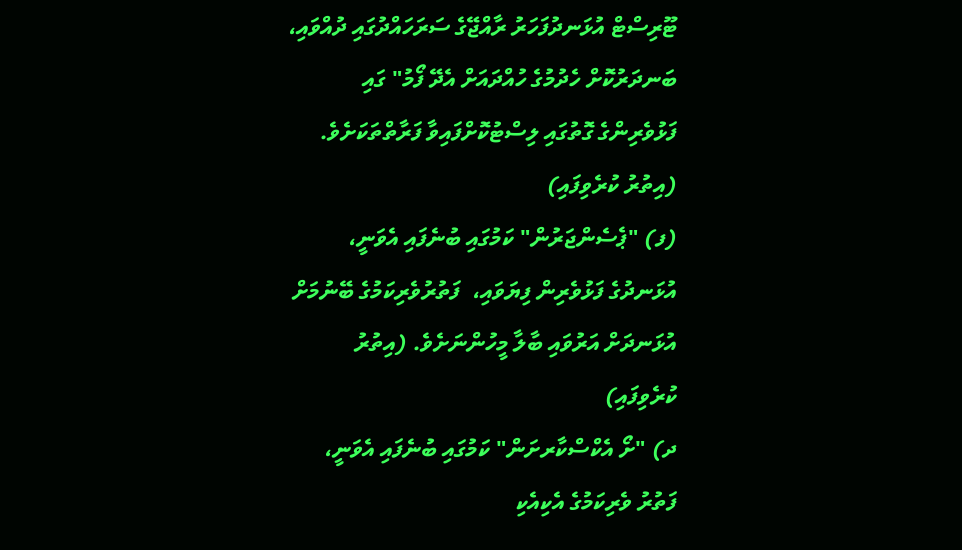ޓޫރިސްޓް އުޅަނދުފަހަރު ރާއްޖޭގެ ސަރަހައްދުގައި ދުއްވައި، ބަނދަރުކޮށް ހެދުމުގެ ހުއްދައަށް އެދޭ ފޯމު" ގައި ފަޅުވެރިންގެ ގޮތުގައި ލިސްޓުކޮށްފައިވާ ފަރާތްތަކަށެވެ. (އިތުރު ކުރެވިފައި)
(ފ) "ޕެސެންޖަރުން" ކަމުގައި ބުނެފައި އެވަނީ، އުޅަނދުގެ ފަޅުވެރިން ފިޔަވައި،  ފަތުރުވެރިކަމުގެ ބޭނުމަށް އުޅަނދަށް އަރުވައި ބާލާ މީހުންނަށެވެ. (އިތުރު ކުރެވިފައި)
ދ) "ށޯ އެކްސްކާރށަން" ކަމުގައި ބުނެފައި އެވަނީ، ފަތުރު ވެރިކަމުގެ އެކިއެކި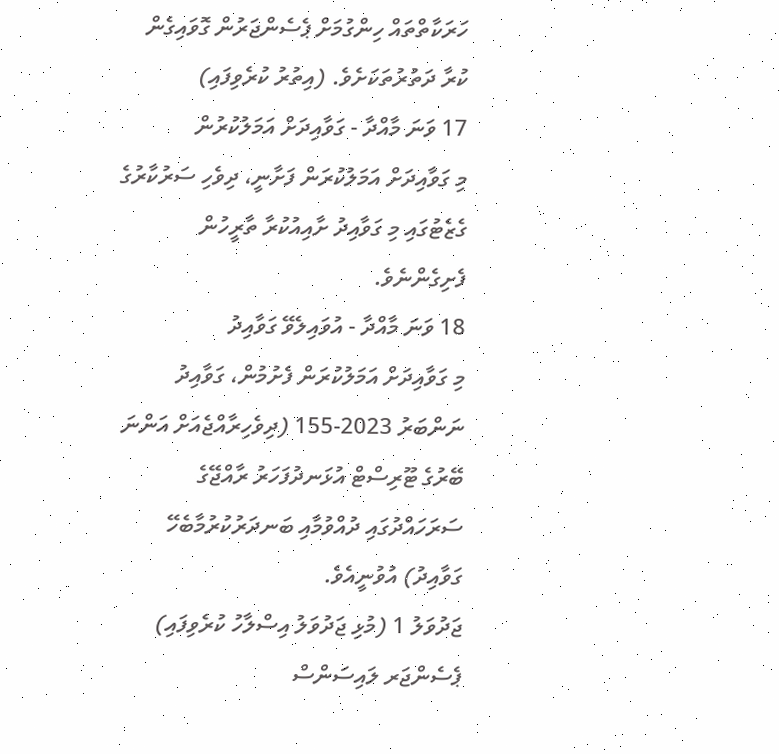ހަރަކާތްތައް ހިންގުމަށް ޕެސެންޖަރުން ގޮވައިގެން ކުރާ ދަތުރުތަކަށެވެ. (އިތުރު ކުރެވިފައި)
17 ވަނަ މާއްދާ - ގަވާއިދަށް އަމަލުކުރުން
މި ގަވާއިދަށް އަމަލުކުރަން ފަށާނީ، ދިވެހި ސަރުކާރުގެ ގެޒެޓުގައި މި ގަވާއިދު ށާއިއުކުރާ ތާރީހުން ފެށިގެންނެވެ.
18 ވަނަ މާއްދާ - އުވައިލެވޭ ގަވާއިދު
މި ގަވާއިދަށް އަމަލުކުރަން ފެށުމުން، ގަވާއިދު ނަންބަރު 2023-155 (ދިވެހިރާއްޖެއަށް އަންނަ ބޭރުގެ ޓޫރިސްޓް އުޅަނދުފަހަރު ރާއްޖޭގެ ސަރަހައްދުގައި ދުއްވުމާއި ބަނދަރުކުރުމާބެހޭ ގަވާއިދު) އުވުނީއެވެ.
ޖަދުވަލު 1 (މުޅި ޖަދުވަލު އިސްލާހު ކުރެވިފައި)
ޕެސެންޖަރ ލައިސަންސް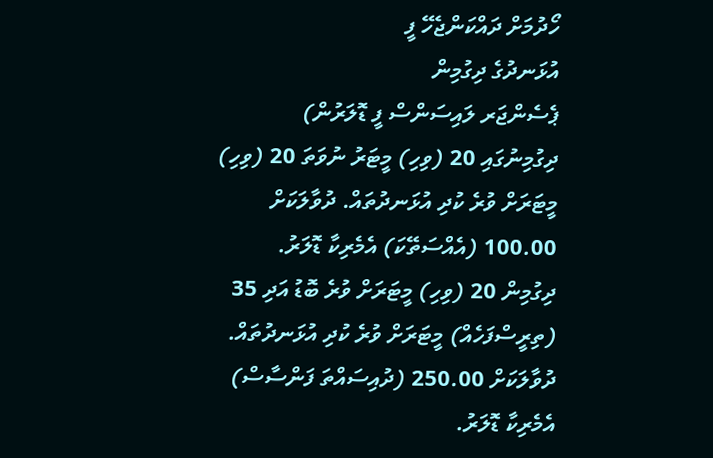ހޯދުމަށް ދައްކަންޖެހޭ ފީ
އުޅަނދުގެ ދިގުމިން
ޕެސެންޖަރ ލައިސަންސް ފީ ޑޮލަރުން)
ދިގުމިނުގައި 20 (ވިހި) މީޓަރު ނުވަތަ 20 (ވިހި) މީޓަރަށް ވުރެ ކުދި އުޅަނދުތައް. ދުވާލަކަށް 100.00 (އެއްސަތޭކަ) އެމެރިކާ ޑޮލަރު.
ދިގުމިން 20 (ވިހި) މީޓަރަށް ވުރެ ބޮޑު އަދި 35 (ތިރީސްފަހެއް) މީޓަރަށް ވުރެ ކުދި އުޅަނދުތައް.  ދުވާލަކަށް 250.00 (ދުއިސައްތަ ފަންސާސް) އެމެރިކާ ޑޮލަރު.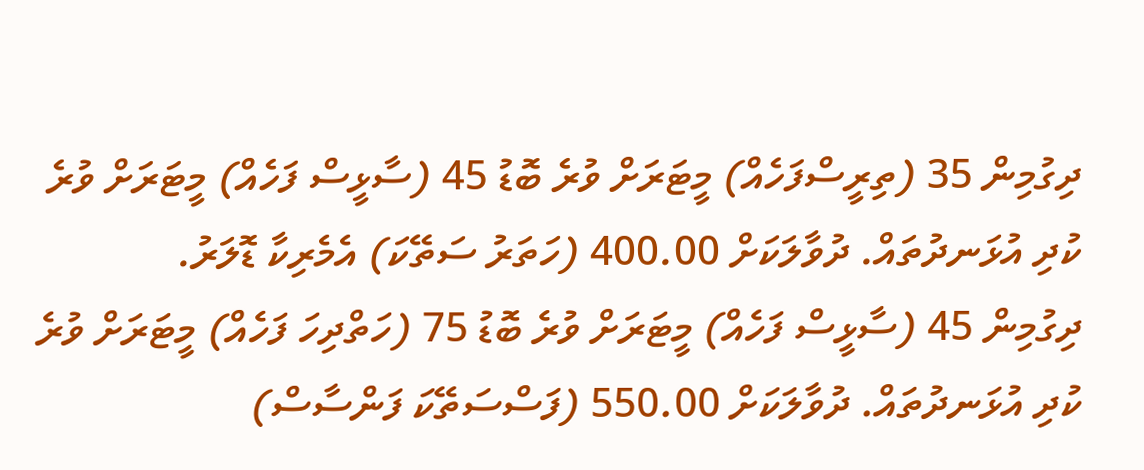ދިގުމިން 35 (ތިރީސްފަހެއް) މީޓަރަށް ވުރެ ބޮޑު 45 (ސާޅީސް ފަހެއް) މީޓަރަށް ވުރެ ކުދި އުޅަނދުތައް. ދުވާލަކަށް 400.00 (ހަތަރު ސަތޭކަ) އެމެރިކާ ޑޮލަރު.
ދިގުމިން 45 (ސާޅީސް ފަހެއް) މީޓަރަށް ވުރެ ބޮޑު 75 (ހަތްދިހަ ފަހެއް) މީޓަރަށް ވުރެ ކުދި އުޅަނދުތައް. ދުވާލަކަށް 550.00 (ފަސްސަތޭކަ ފަންސާސް)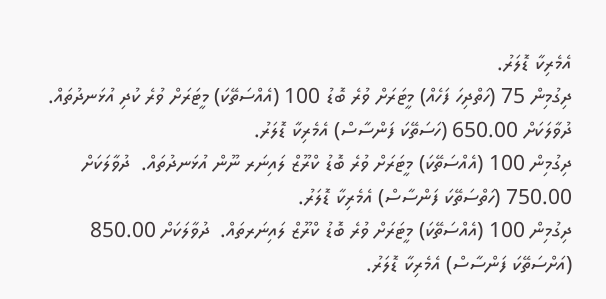އެމެރިކާ ޑޮލަރު.
ދިގުމިން 75 (ހަތްދިހަ ފަހެއް) މީޓަރަށް ވުރެ ބޮޑު 100 (އެއްސަތޭކަ) މީޓަރަށް ވުރެ ކުދި އުޅަނދުތައް. ދުވާލަކަށް 650.00 (ހަސަތޭކަ ފަންސާސް) އެމެރިކާ ޑޮލަރު.
ދިގުމިން 100 (އެއްސަތޭކަ) މީޓަރަށް ވުރެ ބޮޑު ކްރޫޒް ލައިނަރ ނޫން އުޅަނދުތައް.  ދުވާލަކަށް 750.00 (ހަތްސަތޭކަ ފަންސާސް) އެމެރިކާ ޑޮލަރު.
ދިގުމިން 100 (އެއްސަތޭކަ) މީޓަރަށް ވުރެ ބޮޑު ކްރޫޒް ލައިނަރތައް.  ދުވާލަކަށް 850.00 (އަށްސަތޭކަ ފަންސާސް) އެމެރިކާ ޑޮލަރު.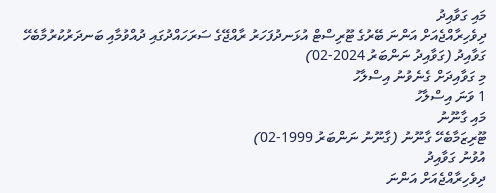މައި ގަވާއިދު
ދިވެހިރާއްޖެއަށް އަންނަ ބޭރުގެ ޓޫރިސްޓް އުޅަނދުފަހަރު ރާއްޖޭގެ ސަރަހައްދުގައި ދުއްވުމާއި ބަނދަރުކުރުމާބެހޭ ގަވާއިދު (ގަވާއިދު ނަންބަރު 2024-02)
މި ގަވާއިދަށް ގެނެވުނު އިސްލާހު
1 ވަނަ އިސްލާހު
މައި ގާނޫނު
ޓޫރިޒަމާބެހޭ ގާނޫނު (ގާނޫނު ނަންބަރު 1999-02)
އުވުނު ގަވާއިދު
ދިވެހިރާއްޖެއަށް އަންނަ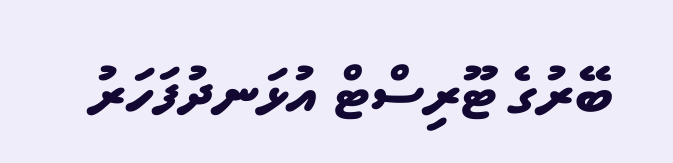ބޭރުގެ ޓޫރިސްޓް އުޅަނދުފަހަރު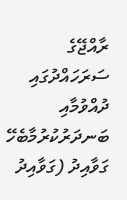ރާއްޖޭގެ ސަރަހައްދުގައި ދުއްވުމާއި ބަނދަރުކުރުމާބެހޭ ގަވާއިދު (ގަވާއިދު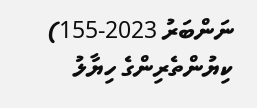ނަންބަރު 2023-155)
ކިޔުންތެރިންގެ ހިޔާލު